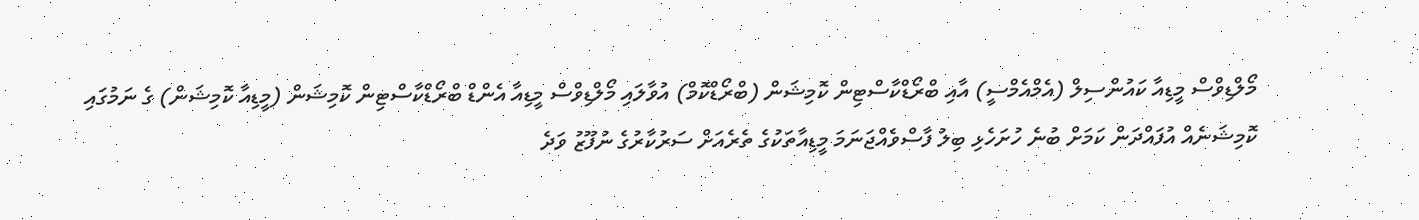މޯލްޑިވްސް މީޑިއާ ކައުންސިލް (އެމްއެމްސީ) އާއި ބްރޯޑްކާސްޓިން ކޮމިޝަން (ބްރޯޑްކޮމް) އުވާލައި މޯލްޑިވްސް މީޑިއާ އެންޑް ބްރޯޑްކާސްޓިން ކޮމިޝަން (މީޑިއާ ކޮމިޝަން) ގެ ނަމުގައި ކޮމިޝަނެއް އުފައްދަން ކަމަށް ބުނެ ހުށަހެޅި ބިލު ފާސްވެއްޖަނަމަ މީޑިއާތަކުގެ ތެރެއަށް ސަރުކާރުގެ ނުފޫޒު ވަދެ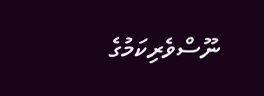ނޫސްވެރިކަމުގެ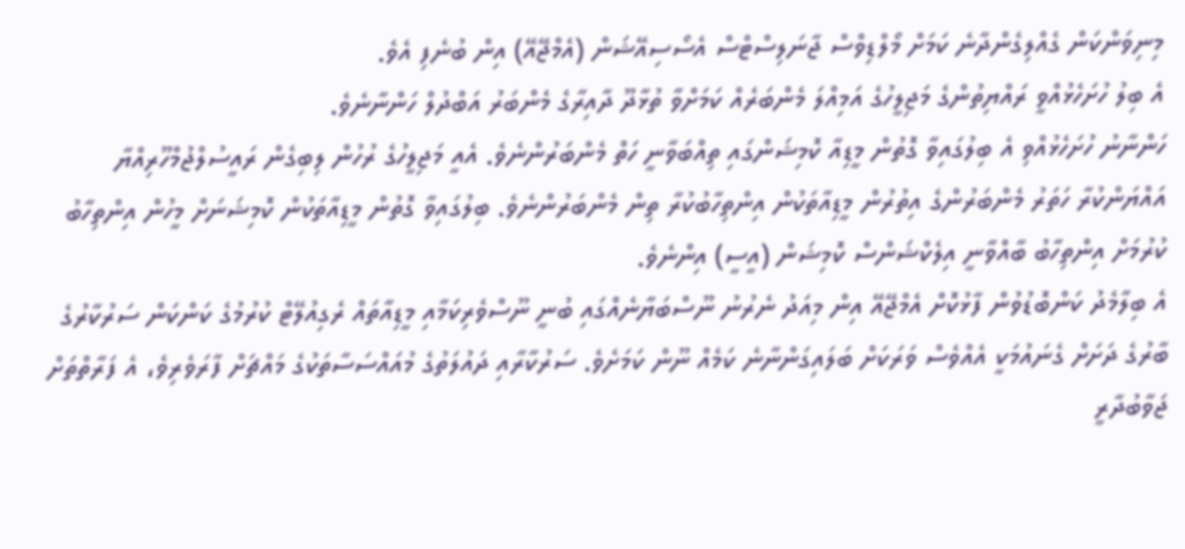މިނިވަންކަން ގެއްލިގެންދާނެ ކަމަށް މޯލްޑިވްސް ޖާނަލިސްޓްސް އެސޯސިއޭޝަން (އެމްޖޭއޭ) އިން ބުނެފި އެވެ.
އެ ބިލު ހުށަހެޅުއްވީ ރައްޔިތުންގެ މަޖިލީހުގެ އަމިއްލަ މެންބަރެއް ކަމަށްވާ ތުޅާދޫ ދާއިރާގެ މެންބަރު އަބްދުލް ހަންނާނެވެ.
ހަންނާނު ހުށަހެޅުއްވި އެ ބިލުގައިވާ ގޮތުން މީޑިއާ ކޮމިޝަންގައި ތިއްބަވާނީ ހަތް މެންބަރުންނެވެ. އެއީ މަޖިލީހުގެ ރުހުން ލިބިގެން ރައީސުލްޖުމްހޫރިއްޔާ އައްޔަންކުރާ ހަތަރު މެންބަރުންގެ އިތުރުން މީޑިއާތަކުން އިންތިހާބުކުރާ ތިން މެންބަރުންނެވެ. ބިލުގައިވާ ގޮތުން މީޑިއާތަކުން ކޮމިޝަނަށް މީހުން އިންތިހާބު ކުރުމަށް އިންތިހާބު ބާއްވާނީ އިލެކްޝަންސް ކޮމިޝަން (އީސީ) އިންނެވެ.
އެ ބިލާމެދު ކަންބޮޑުވުން ފާޅުކޮށް އެމްޖޭއޭ އިން މިއަދު ނެރުނު ނޫސްބަޔާނެއްގައި ބުނީ ނޫސްވެރިކަމާއި މީޑިއާތައް ރެގިއުލޭޓް ކުރުމުގެ ކަންކަން ސަރުކާރުގެ ބާރުގެ ދަށަށް ގެނައުމަކީ އެއްވެސް ވަރަކަށް ބަލައިގަންނާނެ ކަމެއް ނޫން ކަމަށެވެ. ސަރުކާރާއި ދައުލަތުގެ މުއައްސަސާތަކުގެ މައްޗަށް ފާރަވެރިވެ، އެ ފަރާތްތަށް ޖަވާބުދާރީ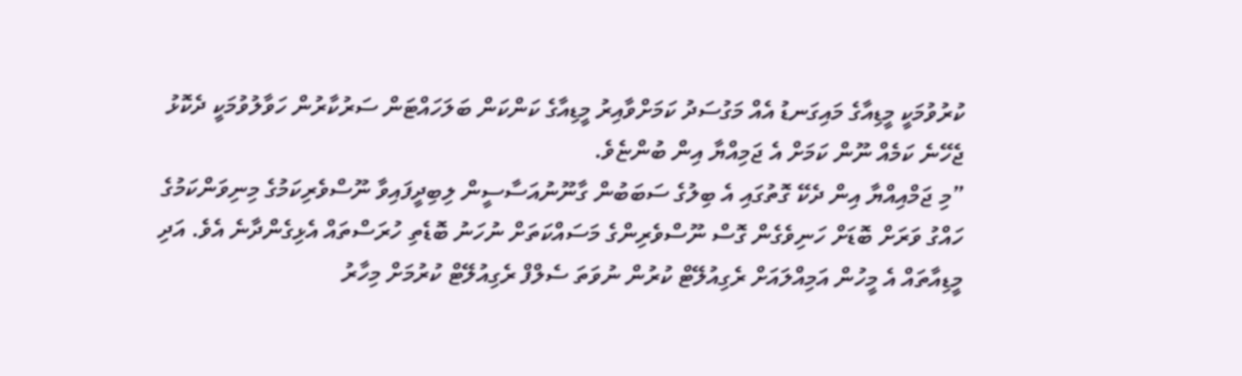ކުރުވުމަކީ މީޑިއާގެ މައިގަނޑު އެއް މަގުސަދު ކަމަށްވާއިރު މީޑިއާގެ ކަންކަން ބަލަހައްޓަން ސަރުކާރުން ހަވާލުވުމަކީ ދެކޮޅު ޖެހޭނެ ކަމެއް ނޫން ކަމަށް އެ ޖަމިއްޔާ އިން ބުންޏެވެ.
”މި ޖަމްއިއްޔާ އިން ދެކޭ ގޮތުގައި އެ ބިލުގެ ސަބަބުން ގާނޫނުއަސާސީން ލިބިދީފައިވާ ނޫސްވެރިކަމުގެ މިނިވަންކަމުގެ ހައްގު ވަރަށް ބޮޑަށް ހަނިވެގެން ގޮސް ނޫސްވެރިންގެ މަސައްކަތަށް ނުހަނު ބޮޑެތި ހުރަސްތައް އެޅިގެންދާނެ އެވެ. އަދި މީޑިއާތައް އެ މީހުން އަމިއްލައަށް ރެގިއުލޭޓް ކުރުން ނުވަތަ ސެލްފް ރެގިއުލޭޓް ކުރުމަށް މިހާރު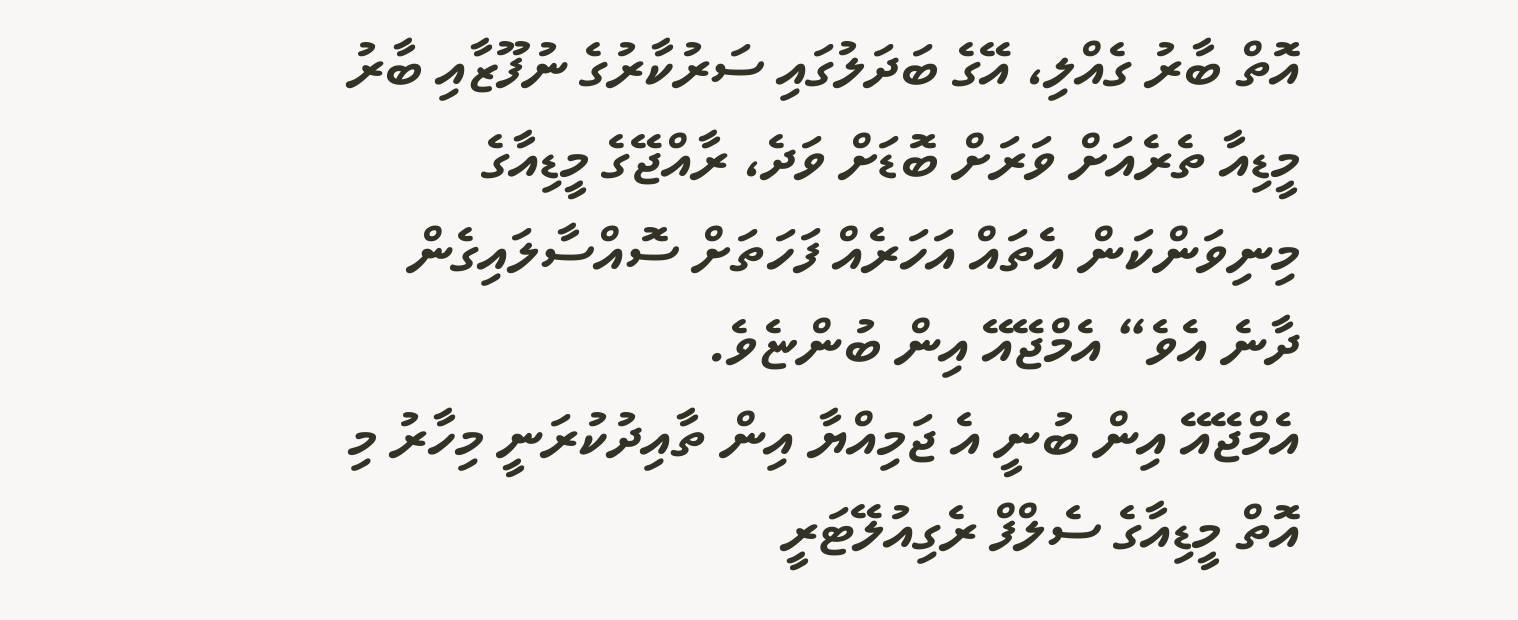އޮތް ބާރު ގެއްލި، އޭގެ ބަދަލުގައި ސަރުކާރުގެ ނުފޫޒާއި ބާރު މީޑިއާ ތެރެއަށް ވަރަށް ބޮޑަށް ވަދެ، ރާއްޖޭގެ މީޑިއާގެ މިނިވަންކަން އެތައް އަހަރެއް ފަހަތަށް ސޮއްސާލައިގެން ދާނެ އެވެ“ އެމްޖޭއޭ އިން ބުންޏެވެ.
އެމްޖޭއޭ އިން ބުނީ އެ ޖަމިއްޔާ އިން ތާއިދުކުރަނީ މިހާރު މި އޮތް މީޑިއާގެ ސެލްފް ރެގިއުލޭޓަރީ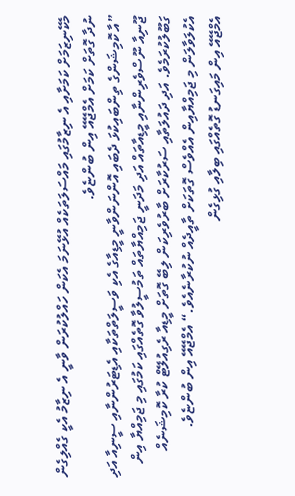މެކޭނިޒަމަށް ކަމަށާއި އެ ނިޒާމުގައި މައްސަލަތަކެއް އުޅޭނަމަ އެކަން ހައްލުކުރަން ވާނީ އެ ނިޒާމު އެކީ ގެއްލިގެން ނުދާ ގޮތަށް ކަމަށް އެމްޖޭއޭ އިން ބުންޏެވެ.
”އާ ކޮމިޝަންގެ ތިންބައިކުޅަ ދެބައި އޮންނަންވާނީ މީޑިއާގެ އެކި ވަސީލަތްތަކާއި އެޑިޓަރުންނާއި ސީނިއާ އަދި ޖޫނިއާ ނޫސްވެރިންނާއި މީޑިއާތައް އަދި މަދަނީ ޖަމިއްޔާތައް ތަމުސީލުވާ ގޮތެއްގައި ކަމުގައި މި ޖަމިއްޔާ އިން ގަބޫލުކުރަމެވެ. އަދި ދައުލަތާއި ސަރުކާރަށް ބާރުވެރިކަން ލިބޭ ގޮތަށް މީޑިއާ ރެގިއުލޭޓް ކުރާ ކޮމިޝަނެއް އެކުލަވާލަން މި ޖަމިއްޔާއިން އެއްވެސް ގޮތަކަށް ތާއީދެއް ނުކުރާނެއެވެ.“ އެމްޖޭއޭ އިން ބުންޏެވެ.
އެމްޖޭއޭ އިން މައިގަނޑު ގޮތެއްގައި ބިލާއި ގުޅިގެން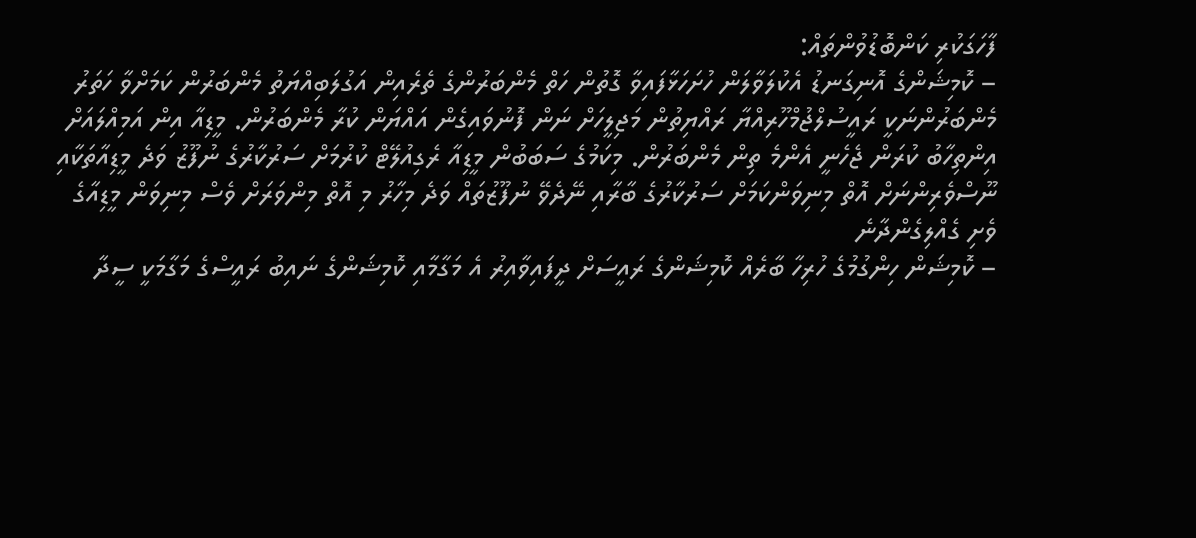ފާހަގަކުރި ކަންބޮޑުވުންތައް:
– ކޮމިޝަންގެ އޮނިގަނޑު އެކުލަވާލަން ހުށަހަޅާފައިވާ ގޮތުން ހަތް މެންބަރުންގެ ތެރެއިން އަގުލަބިއްޔަތު މެންބަރުން ކަމަށްވާ ހަތަރު މެންބަރުންނަކީ ރައީސުލްޖުމްހޫރިއްޔާ ރައްޔިތުން މަޖިލީހަށް ނަން ފޮނުވައިގެން އައްޔަން ކުރާ މެންބަރުން. މީޑިއާ އިން އަމިއްލައަށް އިންތިހާބު ކުރަން ޖެހެނީ އެންމެ ތިން މެންބަރުން. މިކަމުގެ ސަބަބުން މީޑިއާ ރެގިއުލޭޓް ކުރުމަށް ސަރުކާރުގެ ނުފޫޒު ވަދެ މީޑިއާތަކާއި ނޫސްވެރިންނަށް އޮތް މިނިވަންކަމަށް ސަރުކާރުގެ ބާރާއި ނޭދެވޭ ނުފޫޒުތައް ވަދެ މިހާރު މި އޮތް މިންވަރަށް ވެސް މިނިވަން މީޑިއާގެ ވެށި ގެއްލިގެންދާނެ
– ކޮމިޝަން ހިންގުމުގެ ހުރިހާ ބާރެއް ކޮމިޝަންގެ ރައީސަށް ދީފައިވާއިރު އެ މަގާމާއި ކޮމިޝަންގެ ނައިބު ރައީސްގެ މަގާމަކީ ސީދާ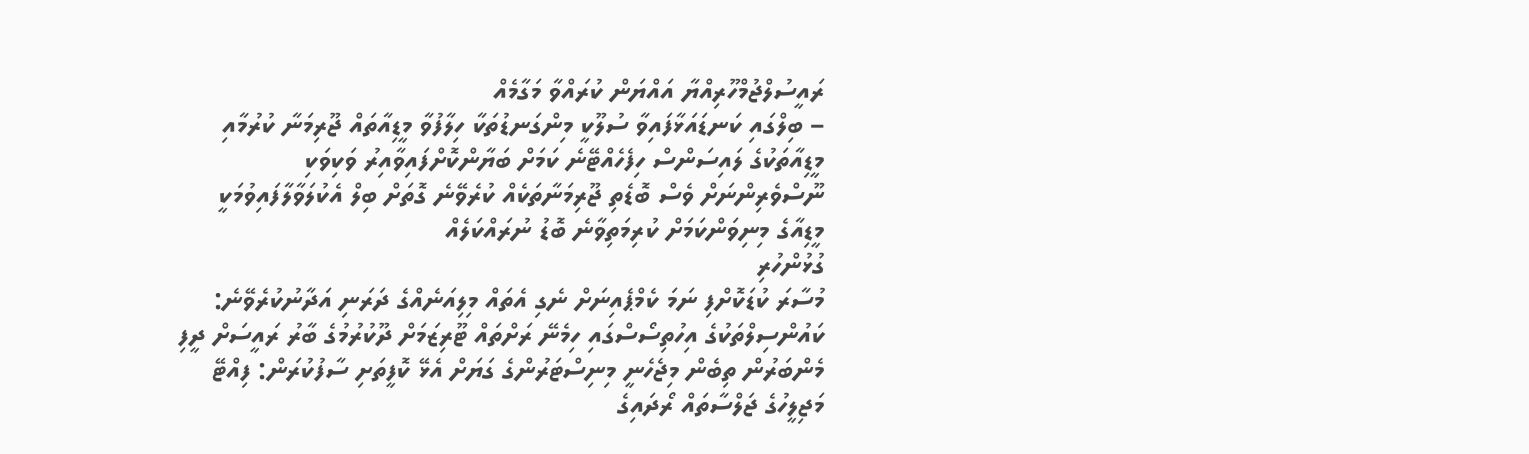ރައީސުލްޖުމްހޫރިއްޔާ އައްޔަން ކުރައްވާ މަގާމެއް
– ބިލްގައި ކަނޑައަޅާފައިވާ ސުލޫކީ މިންގަނޑުތަކާ ހިލާފުވާ މީޑިއާތައް ޖޫރިމަނާ ކުރުމާއި މީޑިއާތަކުގެ ލައިސަންސް ހިފެހެއްޓޭނެ ކަމަށް ބަޔާންކޮށްފައިވާއިރު ވަކިވަކި ނޫސްވެރިންނަށް ވެސް ބޮޑެތި ޖޫރިމަނާތަކެއް ކުރެވޭނެ ގޮތަށް ބިލް އެކުލަވާލާފައިވުމަކީ މީޑިއާގެ މިނިވަންކަމަށް ކުރިމަތިވާނެ ބޮޑު ނުރައްކަލެއް
ގުޅުންހުރި
މުސާރަ ކުޑަކޮށްފި ނަމަ ކެމްޕެއިނަށް ނެގި އެތައް މިލިއަނެއްގެ ދަރަނި އަދާނުކުރެވޭނެ:
ކައުންސިލްތަކުގެ އިހުތިސޯސްގައި ހިމެނޭ ރަށްތައް ޓޫރިޒަމަށް ދޫކުރުމުގެ ބާރު ރައީސަށް ދީފި
މެންބަރުން ތިބެން މިޖެހެނީ މިނިސްޓަރުންގެ ގަޔަށް އެޅޭ ކޮފީތަށި ސާފުކުރަން: ފިއްޓޭ
މަޖިލީހުގެ ޖަލްސާތައް ރޯދައިގެ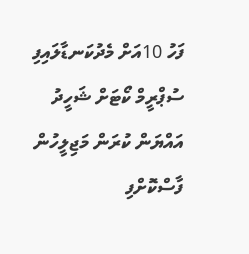ފަހު 10އަށް މެދުކަނޑާލައިފި
ސުޕްރީމް ކޯޓަށް ޝަހީދު އައްޔަން ކުރަން މަޖިލީހުން ފާސްކޮށްފި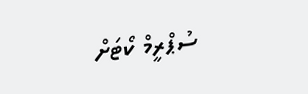ސުޕްރީމް ކޯޓަށް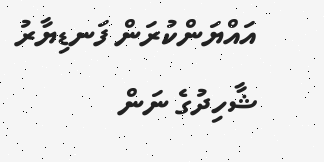އައްޔަންކުރަން ފަނޑިޔާރު ޝާހިދުގެ ނަން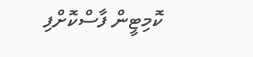ކޮމިޓީން ފާސްކޮށްފި